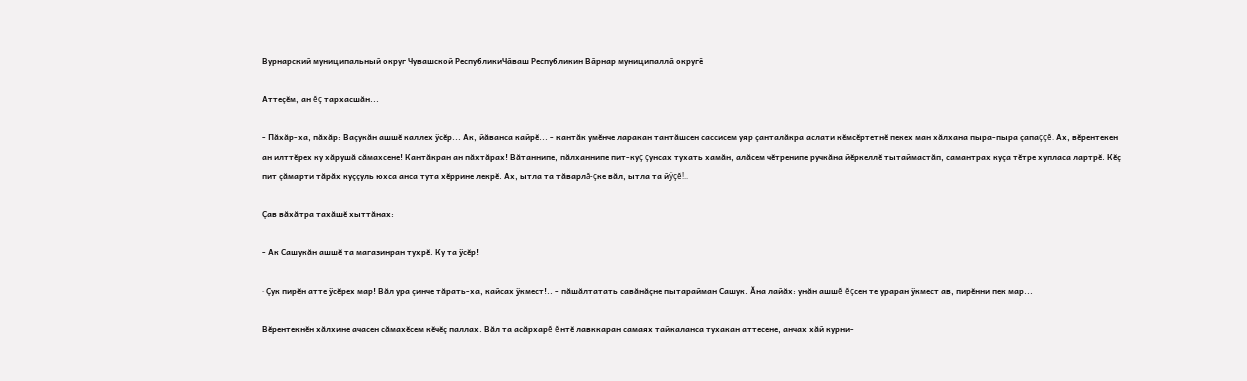Вурнарский муниципальный округ Чувашской РеспубликиЧӑваш Республикин Вӑрнар муниципаллӑ округӗ

Аттеçĕм, ан ĕç тархасшăн...

- Пăхăр-ха, пăхăр: Ваçукăн ашшĕ каллех ÿсĕр... Ак, йăванса кайрĕ... - кантăк умĕнче ларакан тантăшсен сассисем уяр çанталăкра аслати кĕмсĕртетнĕ пекех ман хăлхана пыра-пыра çапаççĕ. Ах, вĕрентекен ан илттĕрех ку хăрушă сăмахсене! Кантăкран ан пăхтăрах! Вăтаннипе, пăлханнипе пит-куç çунсах тухать хамăн, алăсем чĕтренипе ручкăна йĕркеллĕ тытаймастăп, самантрах куçа тĕтре хупласа лартрĕ. Кĕç пит çăмарти тăрăх куççуль юхса анса тута хĕррине лекрĕ. Ах, ытла та тăварлă-çке вăл, ытла та йÿçĕ!..

Çав вăхăтра тахăшĕ хыттăнах:

- Ак Сашукăн ашшĕ та магазинран тухрĕ. Ку та ÿсĕр!

- Çук пирĕн атте ÿсĕрех мар! Вăл ура çинче тăрать-ха, кайсах ÿкмест!.. - пăшăлтатать савăнăçне пытарайман Сашук. Ăна лайăх: унăн ашшĕ ĕçсен те ураран ÿкмест ав, пирĕнни пек мар...

Вĕрентекнĕн хăлхине ачасен сăмахĕсем кĕчĕç паллах. Вăл та асăрхарĕ ĕнтĕ лавккаран самаях тайкаланса тухакан аттесене, анчах хăй курни-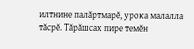илтнине палăртмарĕ, урока малалла тăсрĕ. Тăрăшсах пире темĕн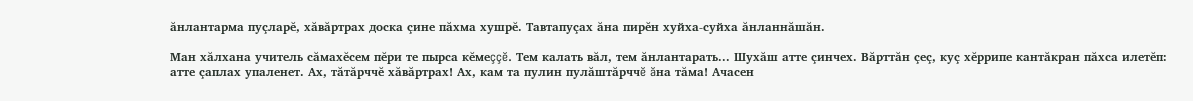ăнлантарма пуçларĕ, хăвăртрах доска çине пăхма хушрĕ. Тавтапуçах ăна пирĕн хуйха-суйха ăнланнăшăн.

Ман хăлхана учитель сăмахĕсем пĕри те пырса кĕмеççĕ. Тем калать вăл, тем ăнлантарать... Шухăш атте çинчех. Вăрттăн çеç, куç хĕррипе кантăкран пăхса илетĕп: атте çаплах упаленет. Ах, тăтăрччĕ хăвăртрах! Ах, кам та пулин пулăштăрччĕ ăна тăма! Ачасен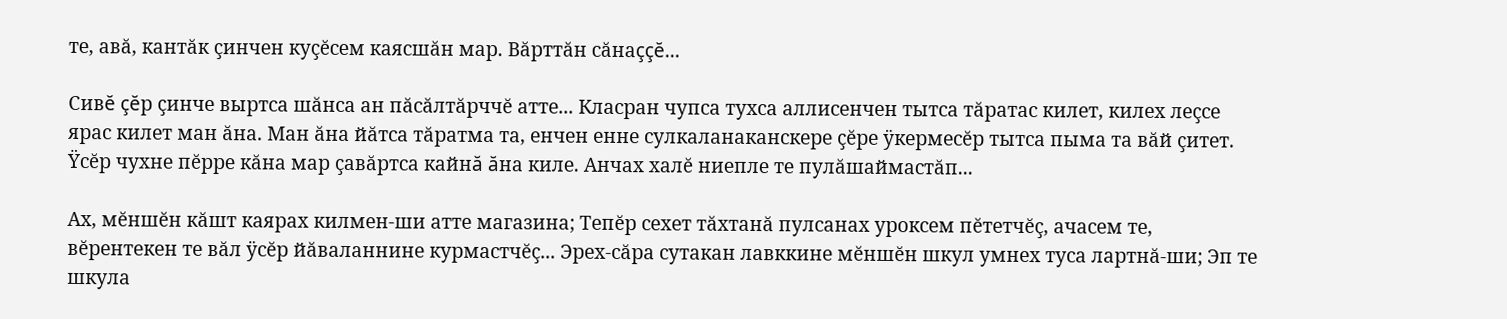те, авă, кантăк çинчен куçĕсем каясшăн мар. Вăрттăн сăнаççĕ...

Сивĕ çĕр çинче выртса шăнса ан пăсăлтăрччĕ атте... Класран чупса тухса аллисенчен тытса тăратас килет, килех леçсе ярас килет ман ăна. Ман ăна йăтса тăратма та, енчен енне сулкаланаканскере çĕре ÿкермесĕр тытса пыма та вăй çитет. Ÿсĕр чухне пĕрре кăна мар çавăртса кайнă ăна киле. Анчах халĕ ниепле те пулăшаймастăп...

Ах, мĕншĕн кăшт каярах килмен-ши атте магазина; Тепĕр сехет тăхтанă пулсанах уроксем пĕтетчĕç, ачасем те, вĕрентекен те вăл ÿсĕр йăваланнине курмастчĕç... Эрех-сăра сутакан лавккине мĕншĕн шкул умнех туса лартнă-ши; Эп те шкула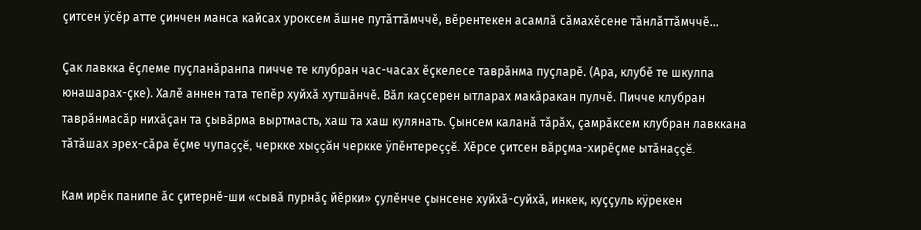çитсен ÿсĕр атте çинчен манса кайсах уроксем ăшне путăттăмччĕ, вĕрентекен асамлă сăмахĕсене тăнлăттăмччĕ...

Çак лавкка ĕçлеме пуçланăранпа пичче те клубран час-часах ĕçкелесе таврăнма пуçларĕ. (Ара, клубĕ те шкулпа юнашарах-çке). Халĕ аннен тата тепĕр хуйхă хутшăнчĕ. Вăл каçсерен ытларах макăракан пулчĕ. Пичче клубран таврăнмасăр нихăçан та çывăрма выртмасть, хаш та хаш кулянать. Çынсем каланă тăрăх, çамрăксем клубран лавккана тăтăшах эрех-сăра ĕçме чупаççĕ, черкке хыççăн черкке ÿпĕнтереççĕ. Хĕрсе çитсен вăрçма-хирĕçме ытăнаççĕ.

Кам ирĕк панипе ăс çитернĕ-ши «сывă пурнăç йĕрки» çулĕнче çынсене хуйхă-суйхă, инкек, куççуль кÿрекен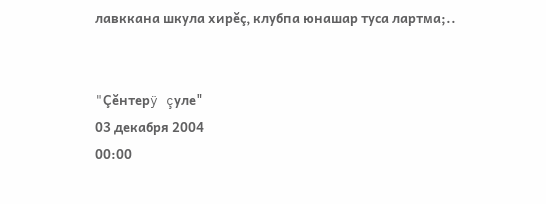лавккана шкула хирĕç, клубпа юнашар туса лартма;..


"Çĕнтерÿ çуле"
03 декабря 2004
00:00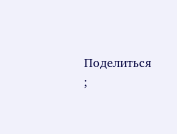Поделиться
;